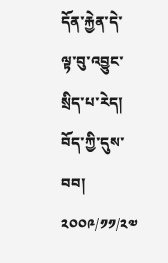དོན་རྐྱེན་དེ་ལྟ་བུ་འབྱུང་སྲིད་པ་རེད། བོད་ཀྱི་དུས་བབ། ༢༠༠༩/༡༡/༢༧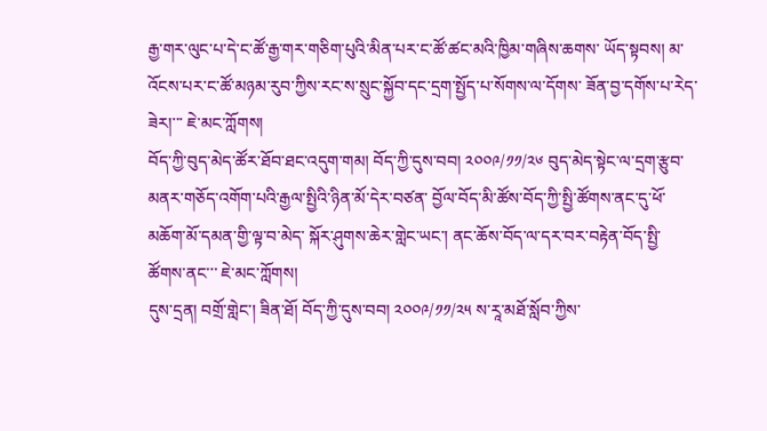རྒྱ་གར་ལུང་པ་དེ་ང་ཚོ་རྒྱ་གར་གཅིག་པུའི་མིན་པར་ང་ཚོ་ཚང་མའི་ཁྱིམ་གཞིས་ཆགས་ ཡོད་སྟབས། མ་འོངས་པར་ང་ཚོ་མཉམ་རུབ་ཀྱིས་རང་ས་སྲུང་སྐྱོབ་དང་དྲག་སྤྱོད་པ་སོགས་ལ་དོགས་ ཟོན་བྱ་དགོས་པ་རེད་ཟེར།་་་ ཇེ་མང་ཀློགས།
བོད་ཀྱི་བུད་མེད་ཚོར་ཐོབ་ཐང་འདུག་གམ། བོད་ཀྱི་དུས་བབ། ༢༠༠༩/༡༡/༢༦ བུད་མེད་སྟེང་ལ་དྲག་རྩུབ་མནར་གཅོད་འགོག་པའི་རྒྱལ་སྤྱིའི་ཉིན་མོ་དེར་བཙན་ བྱོལ་བོད་མི་ཚོས་བོད་ཀྱི་སྤྱི་ཚོགས་ནང་དུ་ཕོ་མཆོག་མོ་དམན་གྱི་ལྟ་བ་མེད་ སྐོར་ཤུགས་ཆེར་གླེང་ཡང་། ནང་ཆོས་བོད་ལ་དར་བར་བརྟེན་བོད་སྤྱི་ཚོགས་ནང་་་ ཇེ་མང་ཀློགས།
དུས་དྲན། བགྲོ་གླེང་། ཟིན་ཐོ། བོད་ཀྱི་དུས་བབ། ༢༠༠༩/༡༡/༢༥ ས་རཱ་མཐོ་སློབ་ཀྱིས་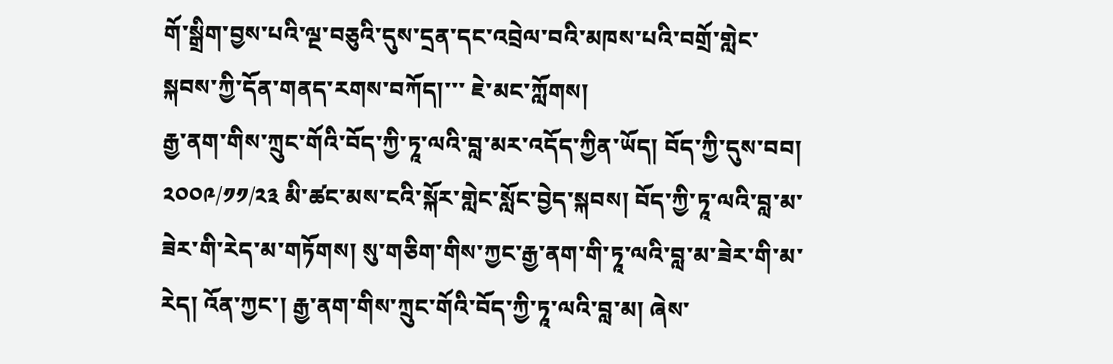གོ་སྒྲིག་བྱས་པའི་ལྔ་བཅུའི་དུས་དྲན་དང་འབྲེལ་བའི་མཁས་པའི་བགྲོ་གླེང་སྐབས་ཀྱི་དོན་གནད་རགས་བཀོད།་་་ ཇེ་མང་ཀློགས།
རྒྱ་ནག་གིས་ཀྲུང་གོའི་བོད་ཀྱི་ཏཱ་ལའི་བླ་མར་འདོད་ཀྱིན་ཡོད། བོད་ཀྱི་དུས་བབ། ༢༠༠༩/༡༡/༢༣ མི་ཚང་མས་ངའི་སྐོར་གླེང་སློང་བྱེད་སྐབས། བོད་ཀྱི་ཏཱ་ལའི་བླ་མ་ཟེར་གི་རེད་མ་གཏོགས། སུ་གཅིག་གིས་ཀྱང་རྒྱ་ནག་གི་ཏཱ་ལའི་བླ་མ་ཟེར་གི་མ་རེད། འོན་ཀྱང་། རྒྱ་ནག་གིས་ཀྲུང་གོའི་བོད་ཀྱི་ཏཱ་ལའི་བླ་མ། ཞེས་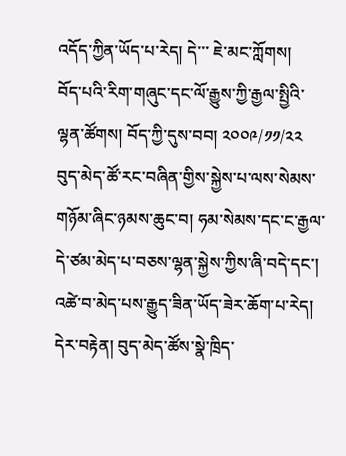འདོད་ཀྱིན་ཡོད་པ་རེད། དེ་་་ ཇེ་མང་ཀློགས།
བོད་པའི་རིག་གཞུང་དང་ལོ་རྒྱུས་ཀྱི་རྒྱལ་སྤྱིའི་ལྷན་ཚོགས། བོད་ཀྱི་དུས་བབ། ༢༠༠༩/༡༡/༢༢ བུད་མེད་ཚོ་རང་བཞིན་གྱིས་སྐྱེས་པ་ལས་སེམས་གཉོམ་ཞིང་ཉམས་ཆུང་བ། ཧམ་སེམས་དང་ང་རྒྱལ་དེ་ཙམ་མེད་པ་བཅས་ལྷན་སྐྱེས་ཀྱིས་ཞི་བདེ་དང་། འཚེ་བ་མེད་པས་རྒྱུད་ཟིན་ཡོད་ཟེར་ཆོག་པ་རེད། དེར་བརྟེན། བུད་མེད་ཚོས་སྣེ་ཁྲིད་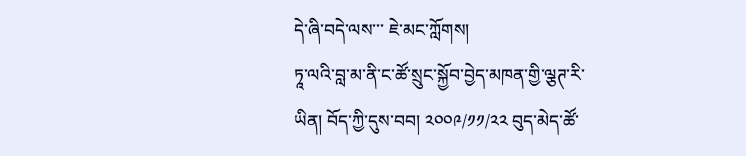དེ་ཞི་བདེ་ལས་་་ ཇེ་མང་ཀློགས།
ཏཱ་ལའི་བླ་མ་ནི་ང་ཚོ་སྲུང་སྐྱོབ་བྱེད་མཁན་གྱི་ལྕཊ་རི་ཡིན། བོད་ཀྱི་དུས་བབ། ༢༠༠༩/༡༡/༢༢ བུད་མེད་ཚོ་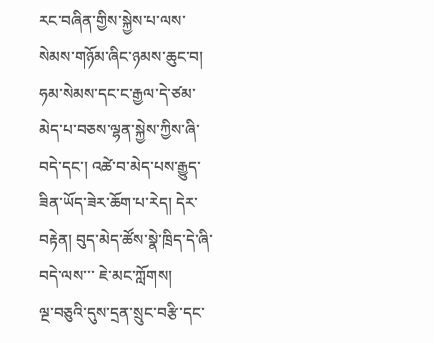རང་བཞིན་གྱིས་སྐྱེས་པ་ལས་སེམས་གཉོམ་ཞིང་ཉམས་ཆུང་བ། ཧམ་སེམས་དང་ང་རྒྱལ་དེ་ཙམ་མེད་པ་བཅས་ལྷན་སྐྱེས་ཀྱིས་ཞི་བདེ་དང་། འཚེ་བ་མེད་པས་རྒྱུད་ཟིན་ཡོད་ཟེར་ཆོག་པ་རེད། དེར་བརྟེན། བུད་མེད་ཚོས་སྣེ་ཁྲིད་དེ་ཞི་བདེ་ལས་་་ ཇེ་མང་ཀློགས།
ལྔ་བཅུའི་དུས་དྲན་སྲུང་བརྩི་དང་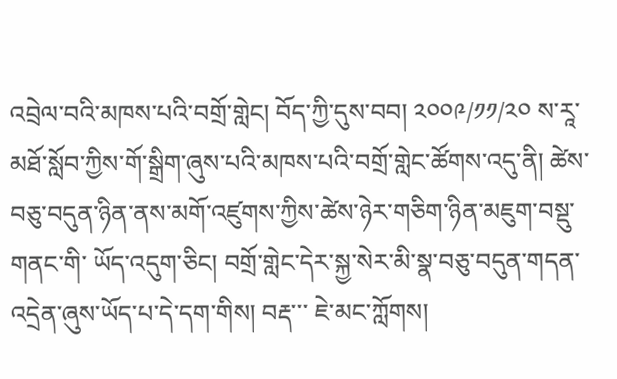འབྲེལ་བའི་མཁས་པའི་བགྲོ་གླེང། བོད་ཀྱི་དུས་བབ། ༢༠༠༩/༡༡/༢༠ ས་རཱ་མཐོ་སློབ་ཀྱིས་གོ་སྒྲིག་ཞུས་པའི་མཁས་པའི་བགྲོ་གླེང་ཚོགས་འདུ་ནི། ཚེས་བཅུ་བདུན་ཉིན་ནས་མགོ་འཛུགས་ཀྱིས་ཚེས་ཉེར་གཅིག་ཉིན་མཇུག་བསྡུ་གནང་གི་ ཡོད་འདུག་ཅིང། བགྲོ་གླེང་དེར་སྐྱ་སེར་མི་སྣ་བཅུ་བདུན་གདན་འདྲེན་ཞུས་ཡོད་པ་དེ་དག་གིས། བརྡ་་་ ཇེ་མང་ཀློགས།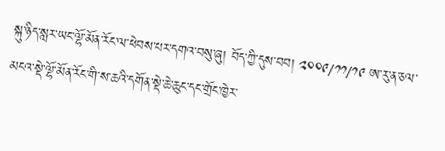སྐུ་ཉིད་སླར་ཡང་ལྷོ་མོན་རོང་ལ་ཕེབས་པར་དགའ་བསུ་ཞུ། བོད་ཀྱི་དུས་བབ། ༢༠༠༩/༡༡/༡༩ ཨ་རུ་ན་ཅལ་མངའ་སྡེ་ལྷོ་མོན་རོང་གི་ས་ཆའི་དགོན་སྡེ་ཆེ་ཆུང་དང་གྲོང་ཁྱེར་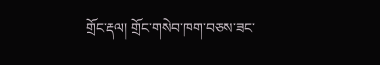གྲོང་རྡལ། གྲོང་གསེབ་ཁག་བཅས་ཟང་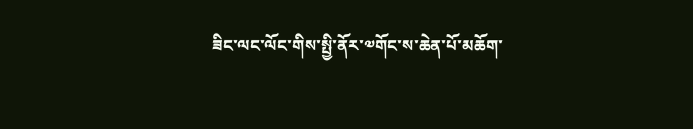ཟིང་ལང་ལོང་གིས་སྤྱི་ནོར་༧གོང་ས་ཆེན་པོ་མཆོག་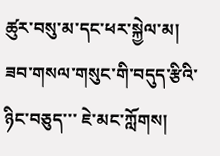ཚུར་བསུ་མ་དང་ཕར་སྐྱེལ་མ། ཟབ་གསལ་གསུང་གི་བདུད་རྩིའི་ཉིང་བཅུད་་་ ཇེ་མང་ཀློགས།